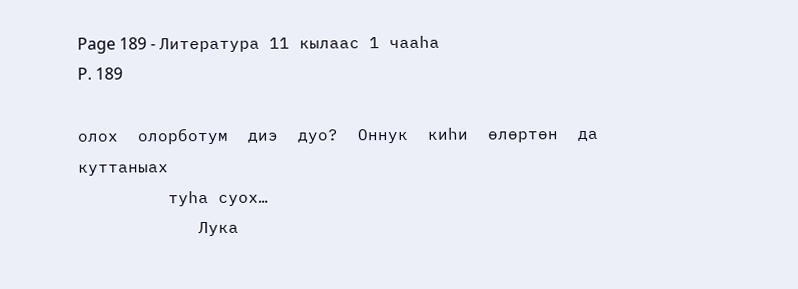Page 189 - Литература 11 кылаас 1 чааhа
P. 189

олох  олорботум  диэ  дуо?  Оннук  киһи  өлөртөн  да  куттаныах
         туһа суох…
            Лука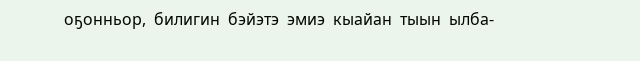оҕонньор,  билигин  бэйэтэ  эмиэ  кыайан  тыын  ылба-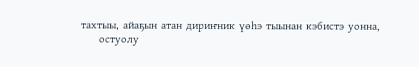тахтыы,  айаҕын  атан  дириҥник  үөһэ  тыынан  кэбистэ  уонна,
         остуолу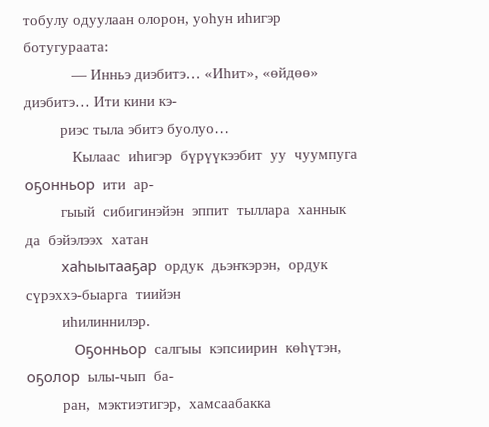тобулу одуулаан олорон, уоһун иһигэр ботугураата:
            — Инньэ диэбитэ… «Иһит», «өйдөө» диэбитэ… Ити кини кэ-
         риэс тыла эбитэ буолуо…
            Кылаас  иһигэр  бүрүүкээбит  уу  чуумпуга  оҕонньор  ити  ар-
         гыый  сибигинэйэн  эппит  тыллара  ханнык  да  бэйэлээх  хатан
         хаһыытааҕар  ордук  дьэҥкэрэн,  ордук  сүрэххэ-быарга  тиийэн
         иһилиннилэр.
            Оҕонньор  салгыы  кэпсиирин  көһүтэн,  оҕолор  ылы-чып  ба-
         ран,  мэктиэтигэр,  хамсаабакка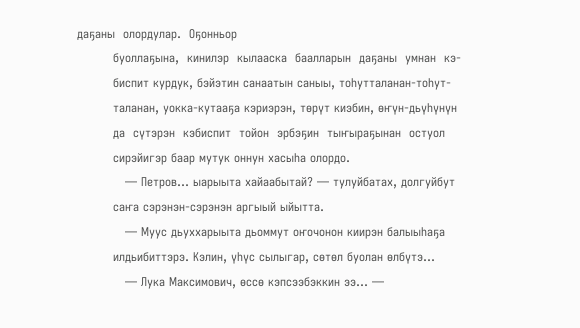даҕаны  олордулар.  Оҕонньор
         буоллаҕына,  кинилэр  кылааска  баалларын  даҕаны  умнан  кэ-
         биспит курдук, бэйэтин санаатын саныы, тоһутталанан-тоһут-
         таланан, уокка-кутааҕа кэриэрэн, төрүт киэбин, өҥүн-дьүһүнүн
         да  сүтэрэн  кэбиспит  тойон  эрбэҕин  тыҥыраҕынан  остуол
         сирэйигэр баар мутук оннун хасыһа олордо.
            — Петров… ыарыыта хайаабытай? — тулуйбатах, долгуйбут
         саҥа сэрэнэн-сэрэнэн аргыый ыйытта.
            — Муус дьуххарыыта дьоммут оҥочонон киирэн балыыһаҕа
         илдьибиттэрэ. Кэлин, үһүс сылыгар, сөтөл буолан өлбүтэ…
            — Лука Максимович, өссө кэпсээбэккин ээ… —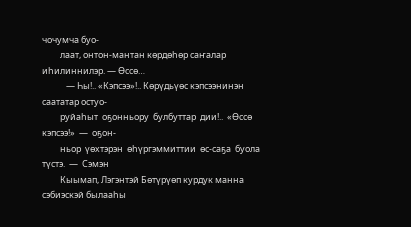чочумча буо-
         лаат, онтон-мантан көрдөһөр саҥалар иһилиннилэр. — Өссө…
            — Һы!.. «Кэпсээ»!.. Көрүдьүөс кэпсээнинэн саататар остуо-
         руйаһыт  оҕонньору  булбуттар  дии!..  «Өссө  кэпсээ!»  —  оҕон-
         ньор  үөхтэрэн  өһүргэммиттии  өс-саҕа  буола  түстэ.  —  Сэмэн
         Кыымап, Лэгэнтэй Бөтүрүөп курдук манна сэбиэскэй былааһы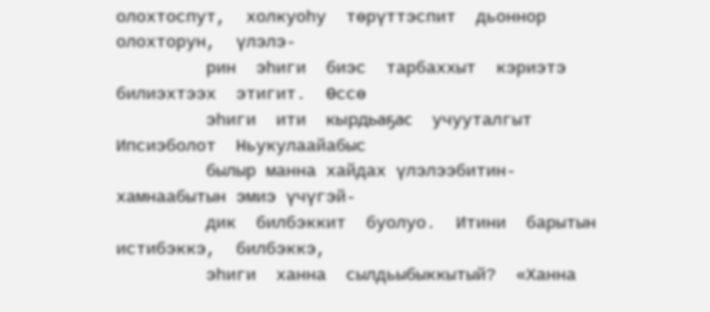олохтоспут,  холкуоһу  төрүттэспит  дьоннор  олохторун,  үлэлэ-
         рин  эһиги  биэс  тарбаххыт  кэриэтэ  билиэхтээх  этигит.  Өссө
         эһиги  ити  кырдьаҕас  учууталгыт  Ипсиэболот  Ньукулаайабыс
         былыр манна хайдах үлэлээбитин-хамнаабытын эмиэ үчүгэй-
         дик  билбэккит  буолуо.  Итини  барытын  истибэккэ,  билбэккэ,
         эһиги  ханна  сылдьыбыккытый?  «Ханна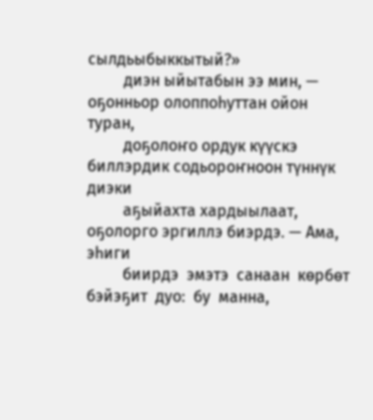сылдьыбыккытый?»
         диэн ыйытабын ээ мин, — оҕонньор олоппоһуттан ойон туран,
         доҕолоҥо ордук күүскэ биллэрдик содьороҥноон түннүк диэки
         аҕыйахта хардыылаат, оҕолорго эргиллэ биэрдэ. — Ама, эһиги
         биирдэ  эмэтэ  санаан  көрбөт  бэйэҕит  дуо:  бу  манна,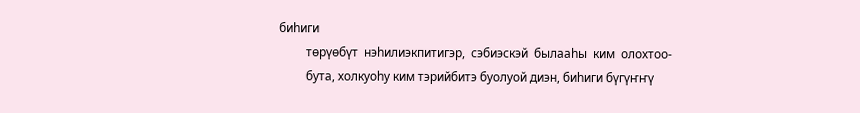биһиги
         төрүөбүт  нэһилиэкпитигэр,  сэбиэскэй  былааһы  ким  олохтоо-
         бута, холкуоһу ким тэрийбитэ буолуой диэн, биһиги бүгүҥҥү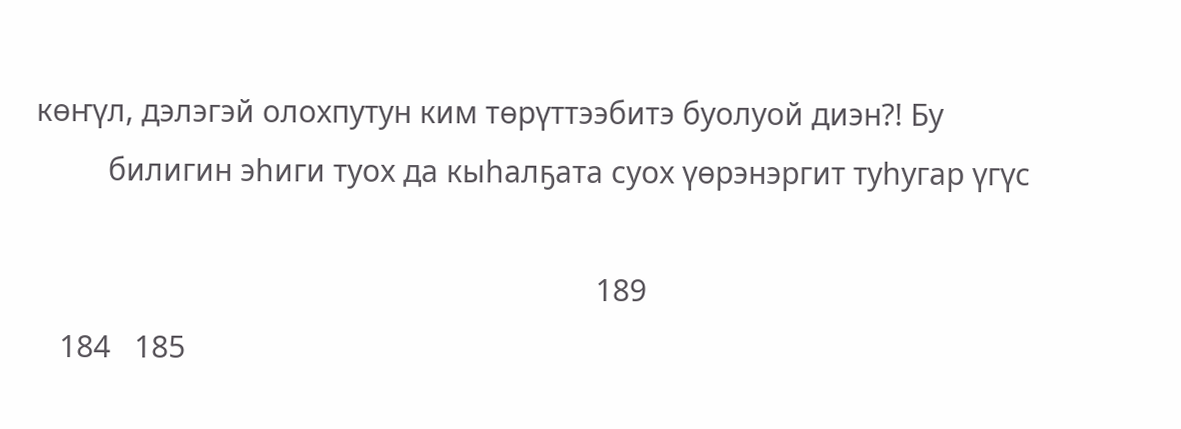көҥүл, дэлэгэй олохпутун ким төрүттээбитэ буолуой диэн?! Бу
         билигин эһиги туох да кыһалҕата суох үөрэнэргит туһугар үгүс

                                                                      189
   184   185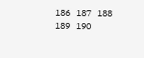186   187   188   189   190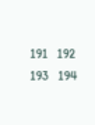191   192   193   194